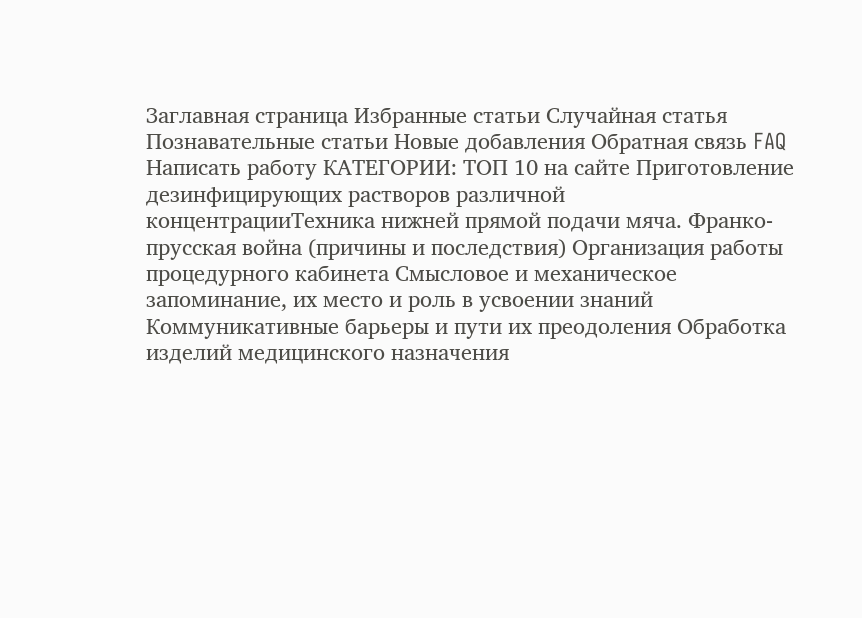Заглавная страница Избранные статьи Случайная статья Познавательные статьи Новые добавления Обратная связь FAQ Написать работу КАТЕГОРИИ: ТОП 10 на сайте Приготовление дезинфицирующих растворов различной концентрацииТехника нижней прямой подачи мяча. Франко-прусская война (причины и последствия) Организация работы процедурного кабинета Смысловое и механическое запоминание, их место и роль в усвоении знаний Коммуникативные барьеры и пути их преодоления Обработка изделий медицинского назначения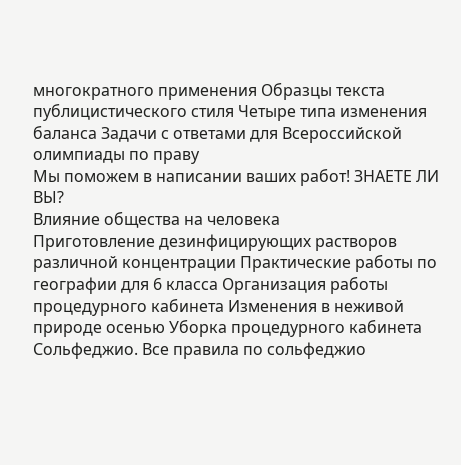многократного применения Образцы текста публицистического стиля Четыре типа изменения баланса Задачи с ответами для Всероссийской олимпиады по праву
Мы поможем в написании ваших работ! ЗНАЕТЕ ЛИ ВЫ?
Влияние общества на человека
Приготовление дезинфицирующих растворов различной концентрации Практические работы по географии для 6 класса Организация работы процедурного кабинета Изменения в неживой природе осенью Уборка процедурного кабинета Сольфеджио. Все правила по сольфеджио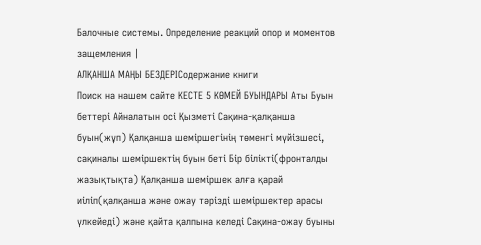Балочные системы. Определение реакций опор и моментов защемления |
АЛҚАНША МАҢЫ БЕЗДЕРІСодержание книги
Поиск на нашем сайте КЕСТЕ 5 КӨМЕЙ БУЫНДАРЫ Аты Буын беттері Айналатын осі Қызметі Сақина-қалқанша буын(жұп) Қалқанша шеміршегінің төменгі мүйізшесі, сақиналы шеміршектің буын беті Бір білікті(фронталды жазықтықта) Қалқанша шеміршек алға қарай иіліп(қалқанша және ожау тәрізді шеміршектер арасы үлкейеді) және қайта қалпына келеді Сақина-ожау буыны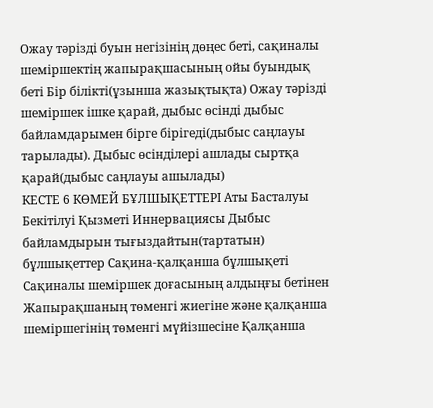Ожау тәрізді буын негізінің дөңес беті, сақиналы шеміршектің жапырақшасының ойы буындық беті Бір білікті(ұзынша жазықтықта) Ожау тәрізді шеміршек ішке қарай, дыбыс өсінді дыбыс байламдарымен бірге бірігеді(дыбыс саңлауы тарылады). Дыбыс өсінділері ашлады сыртқа қарай(дыбыс саңлауы ашылады)
КЕСТЕ 6 КӨМЕЙ БҰЛШЫҚЕТТЕРІ Аты Басталуы Бекітілуі Қызметі Иннервациясы Дыбыс байламдырын тығыздайтын(тартатын) бұлшықеттер Сақина-қалқанша бұлшықеті Сақиналы шеміршек доғасының алдыңғы бетінен Жапырақшаның төменгі жиегіне және қалқанша шеміршегінің төменгі мүйізшесіне Қалқанша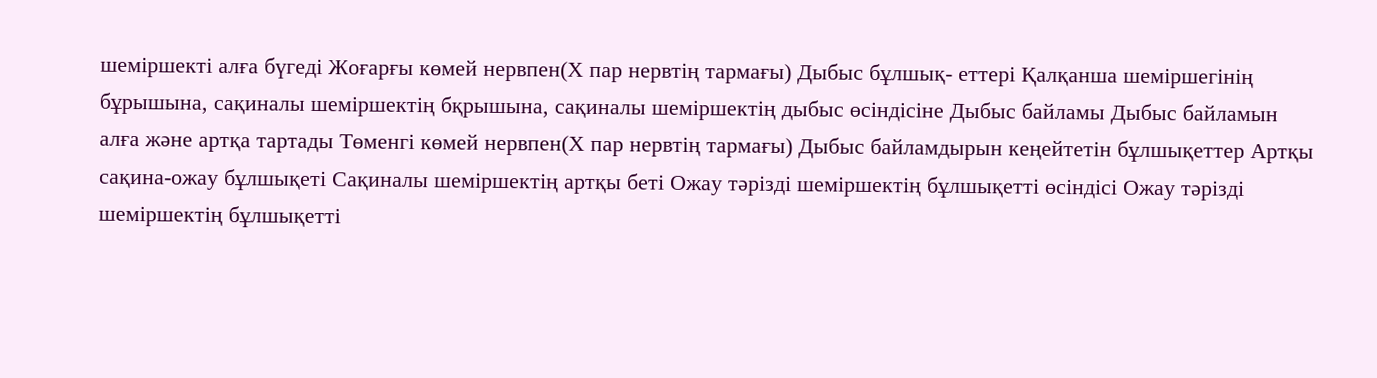шеміршекті алға бүгеді Жоғарғы көмей нервпен(Х пар нервтің тармағы) Дыбыс бұлшық- еттері Қалқанша шеміршегінің бұрышына, сақиналы шеміршектің бқрышына, сақиналы шеміршектің дыбыс өсіндісіне Дыбыс байламы Дыбыс байламын алға және артқа тартады Төменгі көмей нервпен(Х пар нервтің тармағы) Дыбыс байламдырын кеңейтетін бұлшықеттер Артқы сақина-ожау бұлшықеті Сақиналы шеміршектің артқы беті Ожау тәрізді шеміршектің бұлшықетті өсіндісі Ожау тәрізді шеміршектің бұлшықетті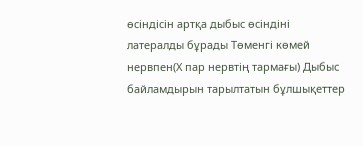өсіндісін артқа дыбыс өсіндіні латералды бұрады Төменгі көмей нервпен(Х пар нервтің тармағы) Дыбыс байламдырын тарылтатын бұлшықеттер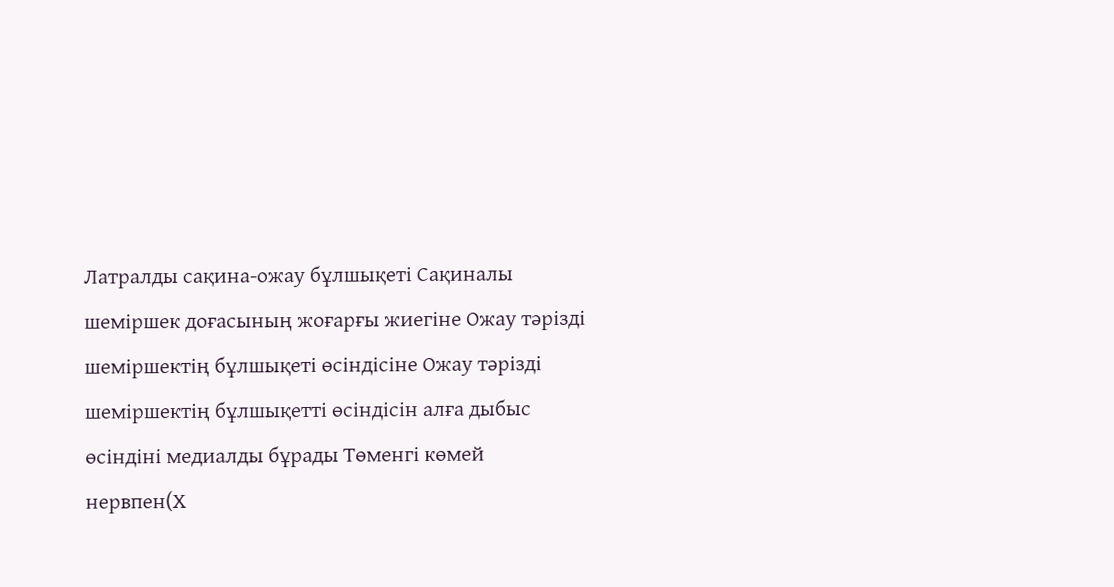Латралды сақина-ожау бұлшықеті Сақиналы шеміршек доғасының жоғарғы жиегіне Ожау тәрізді шеміршектің бұлшықеті өсіндісіне Ожау тәрізді шеміршектің бұлшықетті өсіндісін алға дыбыс өсіндіні медиалды бұрады Төменгі көмей нервпен(Х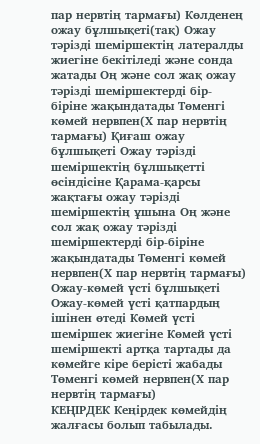пар нервтің тармағы) Көлденең ожау бұлшықеті(тақ) Ожау тәрізді шеміршектің латералды жиегіне бекітіледі және сонда жатады Оң және сол жақ ожау тәрізді шеміршектерді бір-біріне жақындатады Төменгі көмей нервпен(Х пар нервтің тармағы) Қиғаш ожау бұлшықеті Ожау тәрізді шеміршектің бұлшықетті өсіндісіне Қарама-қарсы жақтағы ожау тәрізді шеміршектің ұшына Оң және сол жақ ожау тәрізді шеміршектерді бір-біріне жақындатады Төменгі көмей нервпен(Х пар нервтің тармағы) Ожау-көмей үсті бұлшықеті Ожау-көмей үсті қатпардың ішінен өтеді Көмей үсті шеміршек жиегіне Көмей үсті шеміршекті артқа тартады да көмейге кіре берісті жабады Төменгі көмей нервпен(Х пар нервтің тармағы)
КЕҢІРДЕК Кеңірдек көмейдің жалғасы болып табылады.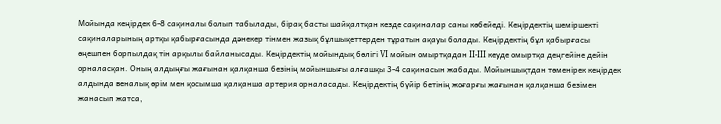Мойында кеңірдек 6-8 сақиналы болып табылады, бірақ басты шайқалтқан кезде сақиналар саны көбейеді. Кеңірдектің шеміршекті сақиналарының артқы қабырғасында дәнекер тінмен жазық бұлшықеттерден тұратын ақауы болады. Кеңірдектің бұл қабырғасы өңешпен борпылдақ тін арқылы байланысады. Кеңірдектің мойындық бөлігі VI мойын омыртқадан II-III кеуде омыртқа деңгейіне дейін орналасқан. Оның алдыңғы жағынан қалқанша безінің мойыншығы алғашқы 3-4 сақинасын жабады. Мойыншықтдан төменірек кеңірдек алдында веналық өрім мен қосымша қалқанша артерия орналасады. Кеңірдектің бүйір бетінің жоғарғы жағынан қалқанша безімен жанасып жатса,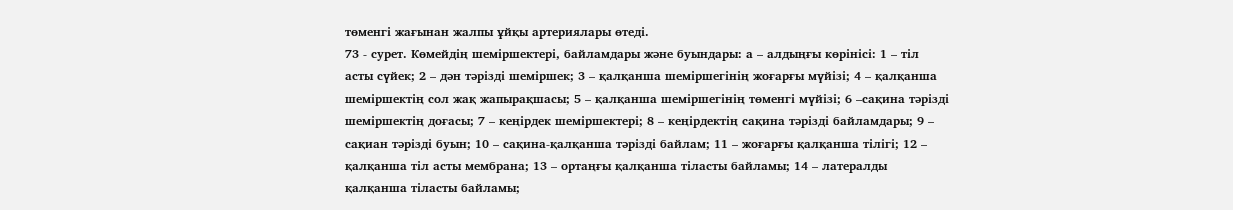төменгі жағынан жалпы ұйқы артериялары өтеді.
73 - сурет. Көмейдің шеміршектері, байламдары және буындары: а – алдыңғы көрінісі: 1 – тіл асты сүйек; 2 – дән тәрізді шеміршек; 3 – қалқанша шеміршегінің жоғарғы мүйізі; 4 – қалқанша шеміршектің сол жақ жапырақшасы; 5 – қалқанша шеміршегінің төменгі мүйізі; 6 –сақина тәрізді шеміршектің доғасы; 7 – кеңірдек шеміршектері; 8 – кеңірдектің сақина тәрізді байламдары; 9 – сақиан тәрізді буын; 10 – сақина-қалқанша тәрізді байлам; 11 – жоғарғы қалқанша тілігі; 12 – қалқанша тіл асты мембрана; 13 – ортаңғы қалқанша тіласты байламы; 14 – латералды қалқанша тіласты байламы;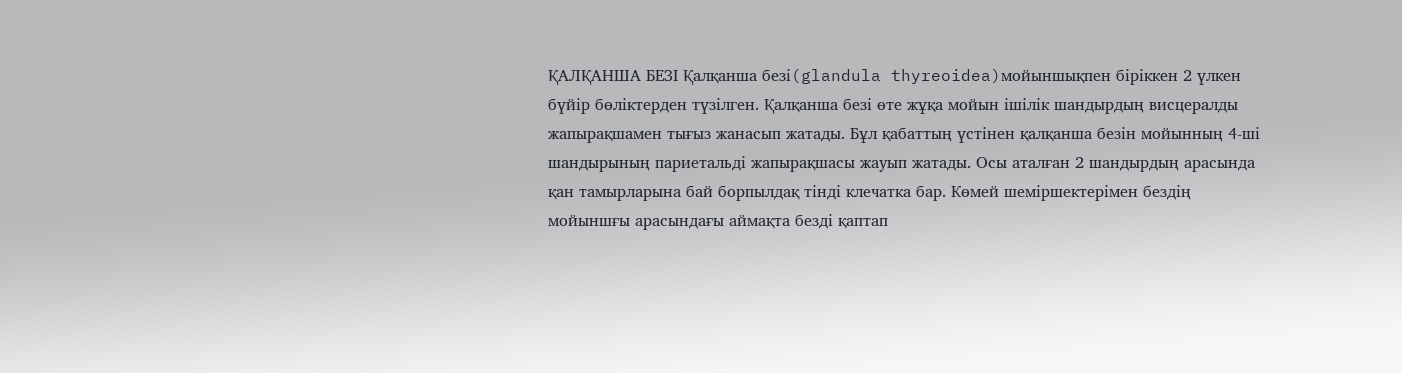ҚАЛҚАНША БЕЗІ Қалқанша безі(glandula thyreoidea)мойыншықпен біріккен 2 үлкен бүйір бөліктерден түзілген. Қалқанша безі өте жұқа мойын ішілік шандырдың висцералды жапырақшамен тығыз жанасып жатады. Бұл қабаттың үстінен қалқанша безін мойынның 4-ші шандырының париетальді жапырақшасы жауып жатады. Осы аталған 2 шандырдың арасында қан тамырларына бай борпылдақ тінді клечатка бар. Көмей шеміршектерімен бездің мойыншғы арасындағы аймақта безді қаптап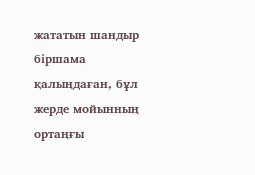жататын шандыр біршама қалыңдаған, бұл жерде мойынның ортаңғы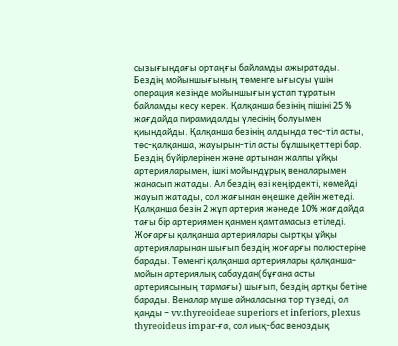сызығындағы ортаңғы байламды ажыратады. Бездің мойыншығының төменге ығысуы үшін операция кезінде мойыншығын ұстап тұратын байламды кесу керек. Қалқанша безінің пішіні 25 % жағдайда пирамидалды үлесінің болуымен қиындайды. Қалқанша безінің алдында төс-тіл асты, төс-қалқанша, жауырын-тіл асты бұлшықеттері бар. Бездің бүйірлерінен және артынан жалпы ұйқы артерияларымен, ішкі мойындұрық веналарымен жанасып жатады. Ал бездің өзі кеңірдекті, көмейді жауып жатады, сол жағынан өңешке дейін жетеді. Қалқанша безін 2 жұп артерия жәнеде 10% жағдайда тағы бір артериямен қанмен қамтамасыз етіледі. Жоғарғы қалқанша артериялары сыртқы ұйқы артерияларынан шығып бездің жоғарғы полюстеріне барады. Төменгі қалқанша артериялары қалқанша-мойын артериялық сабаудан(бұғана асты артериясының тармағы) шығып, бездің артқы бетіне барады. Веналар мүше айналасына тор түзеді, ол қанды – vv.thyreoideae superiors et inferiors, plexus thyreoideus impar-ға, сол иық-бас веноздық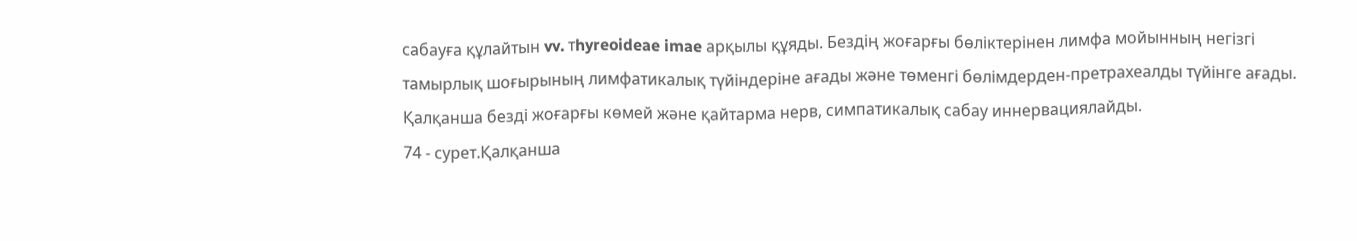сабауға құлайтын vv. тhyreoideae imae арқылы құяды. Бездің жоғарғы бөліктерінен лимфа мойынның негізгі тамырлық шоғырының лимфатикалық түйіндеріне ағады және төменгі бөлімдерден-претрахеалды түйінге ағады. Қалқанша безді жоғарғы көмей және қайтарма нерв, симпатикалық сабау иннервациялайды.
74 - сурет.Қалқанша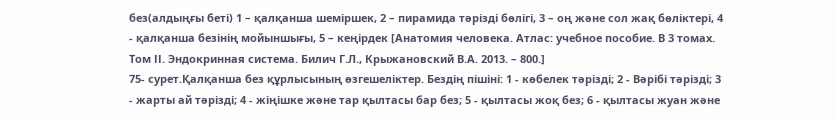без(алдыңғы беті) 1 – қалқанша шеміршек, 2 – пирамида тәрізді бөлігі, 3 – оң және сол жақ бөліктері, 4 - қалқанша безінің мойыншығы, 5 – кеңірдек [Анатомия человека. Атлас: учебное пособие. В 3 томах. Том ІІ. Эндокринная система. Билич Г.Л., Крыжановский В.А. 2013. – 800.]
75- сурет.Қалқанша без құрлысының өзгешеліктер. Бездің пішіні: 1 - көбелек тәрізді; 2 - Вәрібі тәрізді; 3 - жарты ай тәрізді; 4 - жіңішке және тар қылтасы бар без; 5 - қылтасы жоқ без; 6 - қылтасы жуан және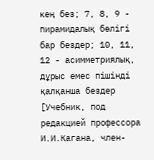кең без; 7, 8, 9 - пирамидалық бөлігі бар бездер; 10, 11, 12 - асимметриялық, дұрыс емес пішінді қалқанша бездер [Учебник, под редакцией профессора И.И.Кагана, член-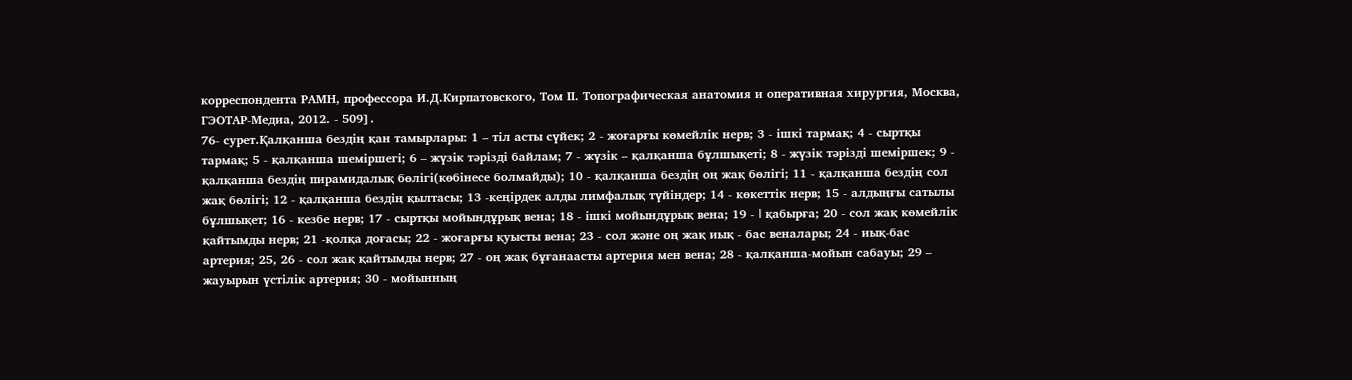корреспондента РАМН, профессора И.Д.Кирпатовского, Том ІІ. Топографическая анатомия и оперативная хирургия, Москва, ГЭОТАР-Медиа, 2012. - 509].
76- сурет.Қалқанша бездің қан тамырлары: 1 – тіл асты сүйек; 2 - жоғарғы көмейлік нерв; 3 - ішкі тармақ; 4 - сыртқы тармақ; 5 - қалқанша шеміршегі; 6 – жүзік тәрізді байлам; 7 - жүзік – қалқанша бұлшықеті; 8 - жүзік тәрізді шеміршек; 9 - қалқанша бездің пирамидалық бөлігі(көбінесе болмайды); 10 - қалқанша бездің оң жақ бөлігі; 11 - қалқанша бездің сол жақ бөлігі; 12 - қалқанша бездің қылтасы; 13 -кеңірдек алды лимфалық түйіндер; 14 - көкеттік нерв; 15 - алдыңғы сатылы бұлшықет; 16 - кезбе нерв; 17 - сыртқы мойындұрық вена; 18 - ішкі мойындұрық вена; 19 - I қабырға; 20 - сол жақ көмейлік қайтымды нерв; 21 -қолқа доғасы; 22 - жоғарғы қуысты вена; 23 - сол және оң жақ иық - бас веналары; 24 - иық-бас артерия; 25, 26 - сол жақ қайтымды нерв; 27 - оң жақ бұғанаасты артерия мен вена; 28 - қалқанша-мойын сабауы; 29 – жауырын үстілік артерия; 30 - мойынның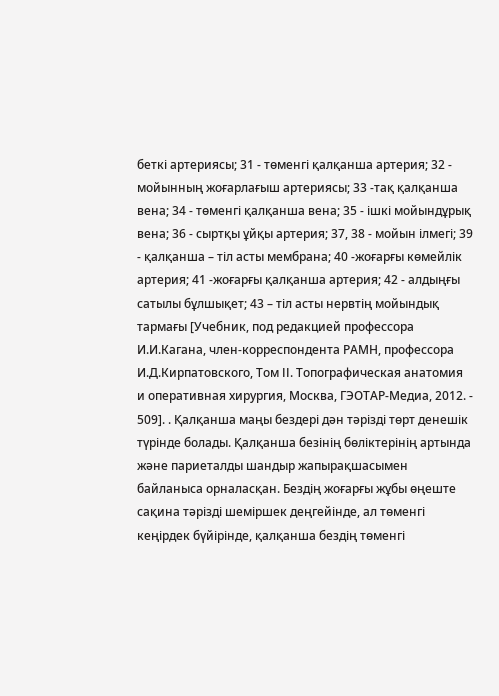беткі артериясы; 31 - төменгі қалқанша артерия; 32 - мойынның жоғарлағыш артериясы; 33 -тақ қалқанша вена; 34 - төменгі қалқанша вена; 35 - ішкі мойындұрық вена; 36 - сыртқы ұйқы артерия; 37, 38 - мойын ілмегі; 39 - қалқанша – тіл асты мембрана; 40 -жоғарғы көмейлік артерия; 41 -жоғарғы қалқанша артерия; 42 - алдыңғы сатылы бұлшықет; 43 – тіл асты нервтің мойындық тармағы [Учебник, под редакцией профессора И.И.Кагана, член-корреспондента РАМН, профессора И.Д.Кирпатовского, Том ІІ. Топографическая анатомия и оперативная хирургия, Москва, ГЭОТАР-Медиа, 2012. - 509]. . Қалқанша маңы бездері дән тәрізді төрт денешік түрінде болады. Қалқанша безінің бөліктерінің артында және париеталды шандыр жапырақшасымен байланыса орналасқан. Бездің жоғарғы жұбы өңеште сақина тәрізді шеміршек деңгейінде, ал төменгі кеңірдек бүйірінде, қалқанша бездің төменгі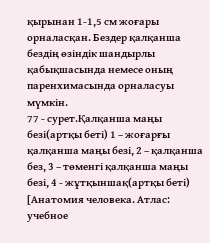қырынан 1-1,5 см жоғары орналасқан. Бездер қалқанша бездің өзіндік шандырлы қабықшасында немесе оның паренхимасында орналасуы мүмкін.
77 - сурет.Қалқанша маңы безі(артқы беті) 1 – жоғарғы қалқанша маңы безі, 2 – қалқанша без, 3 – төменгі қалқанша маңы безі, 4 - жұтқыншақ(артқы беті) [Анатомия человека. Атлас: учебное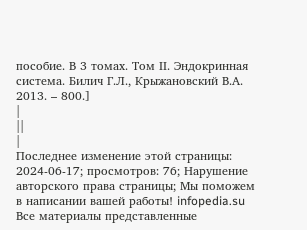пособие. В 3 томах. Том ІІ. Эндокринная система. Билич Г.Л., Крыжановский В.А. 2013. – 800.]
|
||
|
Последнее изменение этой страницы: 2024-06-17; просмотров: 76; Нарушение авторского права страницы; Мы поможем в написании вашей работы! infopedia.su Все материалы представленные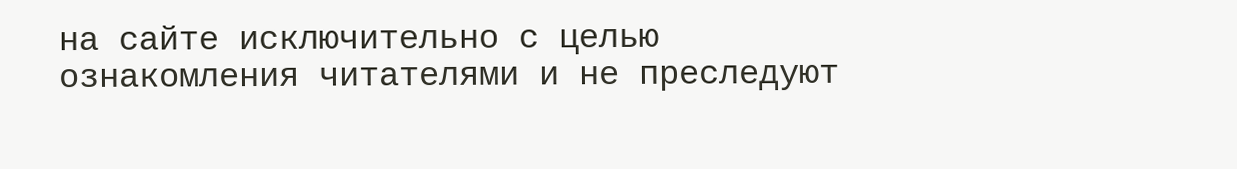на сайте исключительно с целью ознакомления читателями и не преследуют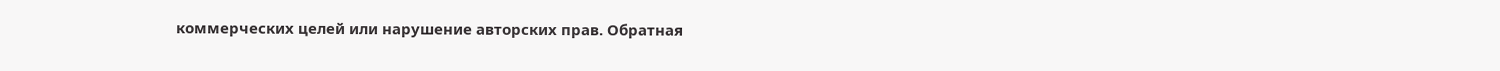коммерческих целей или нарушение авторских прав. Обратная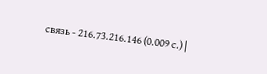связь - 216.73.216.146 (0.009 с.) |